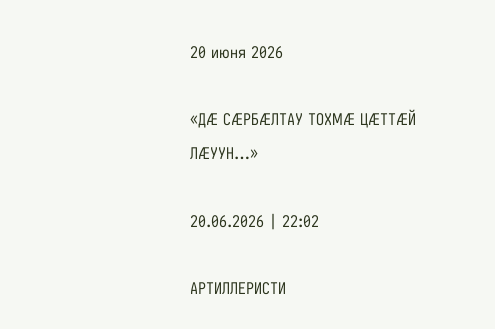20 июня 2026

«ДÆ СÆРБÆЛТАУ ТОХМÆ ЦÆТТÆЙ ЛÆУУН…»

20.06.2026 | 22:02

АРТИЛЛЕРИСТИ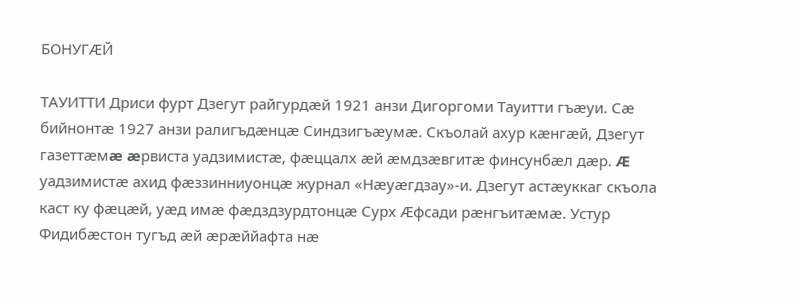БОНУГÆЙ

ТАУИТТИ Дриси фурт Дзегут райгурдæй 1921 анзи Дигоргоми Тауитти гъæуи. Сæ бийнонтæ 1927 анзи ралигъдæнцæ Синдзигъæумæ. Скъолай ахур кæнгæй, Дзегут газеттæмæ æрвиста уадзимистæ, фæццалх æй æмдзæвгитæ финсунбæл дæр. Æ уадзимистæ ахид фæззинниуонцæ журнал «Нæуæгдзау»-и. Дзегут астæуккаг скъола каст ку фæцæй, уæд имæ фæдздзурдтонцæ Сурх Æфсади рæнгъитæмæ. Устур Фидибæстон тугъд æй æрæййафта нæ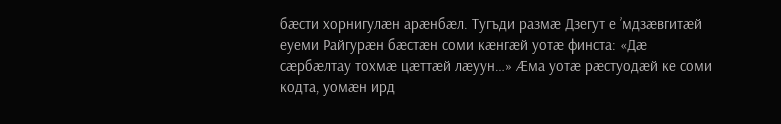бæсти хорнигулæн арæнбæл. Тугъди размæ Дзегут е ’мдзæвгитæй еуеми Райгурæн бæстæн соми кæнгæй уотæ финста: «Дæ сæрбæлтау тохмæ цæттæй лæуун…» Æма уотæ рæстуодæй ке соми кодта, уомæн ирд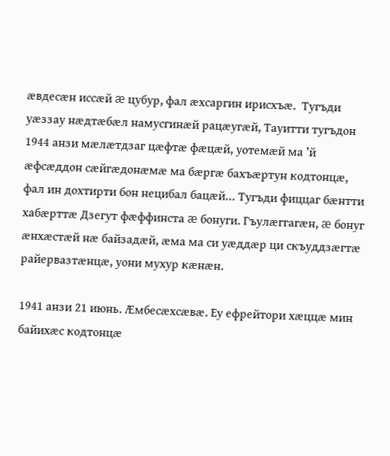æвдесæн иссæй æ цубур, фал æхсаргин ирисхъæ.  Тугъди уæззау нæдтæбæл намусгинæй рацæугæй, Тауитти тугъдон 1944 анзи мæлæтдзаг цæфтæ фæцæй, уотемæй ма ’й æфсæддон сæйгæдонæмæ ма бæргæ бахъæртун кодтонцæ, фал ин дохтирти бон нецибал бацæй… Тугъди фиццаг бæнтти хабæрттæ Дзегут фæффинста æ бонуги. Гъулæггагæн, æ бонуг æнхæстæй нæ байзадæй, æма ма си уæддæр ци скъуддзæгтæ райервазтæнцæ, уони мухур кæнæн.

1941 анзи 21 июнь. Æмбесæхсæвæ. Еу ефрейтори хæццæ мин байихæс кодтонцæ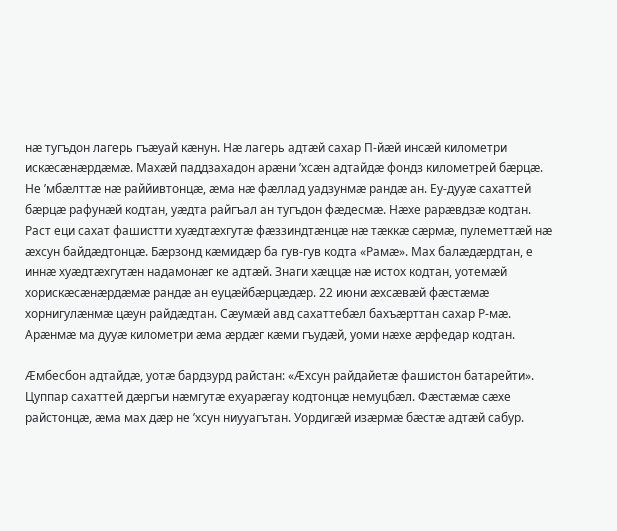нæ тугъдон лагерь гъæуай кæнун. Нæ лагерь адтæй сахар П-йæй инсæй километри искæсæнæрдæмæ. Махæй паддзахадон арæни ’хсæн адтайдæ фондз километрей бæрцæ. Не ’мбæлттæ нæ раййивтонцæ, æма нæ фæллад уадзунмæ рандæ ан. Еу-дууæ сахаттей бæрцæ рафунæй кодтан, уæдта райгъал ан тугъдон фæдесмæ. Нæхе рарæвдзæ кодтан. Раст еци сахат фашистти хуæдтæхгутæ фæззиндтæнцæ нæ тæккæ сæрмæ, пулеметтæй нæ æхсун байдæдтонцæ. Бæрзонд кæмидæр ба гув-гув кодта «Рамæ». Мах балæдæрдтан, е иннæ хуæдтæхгутæн надамонæг ке адтæй. Знаги хæццæ нæ истох кодтан, уотемæй хорискæсæнæрдæмæ рандæ ан еуцæйбæрцæдæр. 22 июни æхсæвæй фæстæмæ хорнигулæнмæ цæун райдæдтан. Сæумæй авд сахаттебæл бахъæрттан сахар Р-мæ. Арæнмæ ма дууæ километри æма æрдæг кæми гъудæй, уоми нæхе æрфедар кодтан.

Æмбесбон адтайдæ, уотæ бардзурд райстан: «Æхсун райдайетæ фашистон батарейти». Цуппар сахаттей дæргъи нæмгутæ ехуарæгау кодтонцæ немуцбæл. Фæстæмæ сæхе райстонцæ, æма мах дæр не ’хсун ниууагътан. Уордигæй изæрмæ бæстæ адтæй сабур.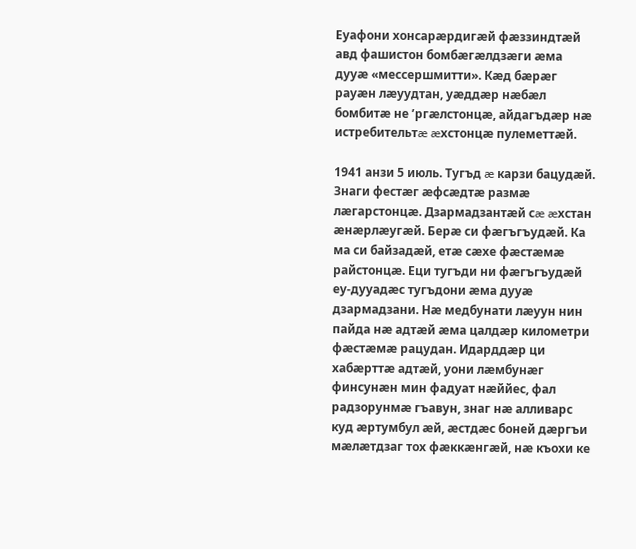Еуафони хонсарæрдигæй фæззиндтæй авд фашистон бомбæгæлдзæги æма дууæ «мессершмитти». Кæд бæрæг рауæн лæуудтан, уæддæр нæбæл бомбитæ не ’ргæлстонцæ, айдагъдæр нæ истребительтæ æхстонцæ пулеметтæй.

1941 анзи 5 июль. Тугъд æ карзи бацудæй. Знаги фестæг æфсæдтæ размæ лæгарстонцæ. Дзармадзантæй сæ æхстан æнæрлæугæй. Берæ си фæгъгъудæй. Ка ма си байзадæй, етæ сæхе фæстæмæ райстонцæ. Еци тугъди ни фæгъгъудæй еу-дууадæс тугъдони æма дууæ дзармадзани. Нæ медбунати лæуун нин пайда нæ адтæй æма цалдæр километри фæстæмæ рацудан. Идарддæр ци хабæрттæ адтæй, уони лæмбунæг финсунæн мин фадуат нæййес, фал радзорунмæ гъавун, знаг нæ алливарс куд æртумбул æй, æстдæс боней дæргъи  мæлæтдзаг тох фæккæнгæй, нæ къохи ке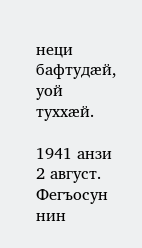неци бафтудæй, уой туххæй.

1941 анзи 2 август. Фегъосун нин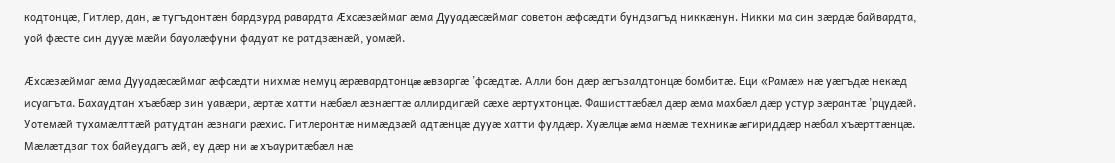кодтонцæ, Гитлер, дан, æ тугъдонтæн бардзурд равардта Æхсæзæймаг æма Дууадæсæймаг советон æфсæдти бундзагъд никкæнун. Никки ма син зæрдæ байвардта, уой фæсте син дууæ мæйи бауолæфуни фадуат ке ратдзæнæй, уомæй.

Æхсæзæймаг æма Дууадæсæймаг æфсæдти нихмæ немуц æрæвардтонцæ æвзаргæ ’фсæдтæ. Алли бон дæр æгъзалдтонцæ бомбитæ. Еци «Рамæ» нæ уæгъдæ некæд исуагъта. Бахаудтан хъæбæр зин уавæри, æртæ хатти нæбæл æзнæгтæ аллирдигæй сæхе æртухтонцæ. Фашисттæбæл дæр æма махбæл дæр устур зæрантæ ’рцудæй. Уотемæй тухамæлттæй ратудтан æзнаги рæхис. Гитлеронтæ нимæдзæй адтæнцæ дууæ хатти фулдæр. Хуæлцæ æма нæмæ техникæ æгириддæр нæбал хъæрттæнцæ. Мæлæтдзаг тох байеудагъ æй, еу дæр ни æ хъауритæбæл нæ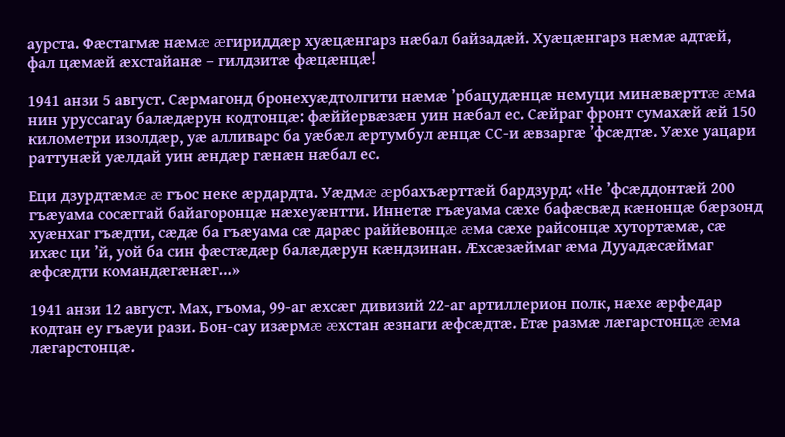аурста. Фæстагмæ нæмæ æгириддæр хуæцæнгарз нæбал байзадæй. Хуæцæнгарз нæмæ адтæй, фал цæмæй æхстайанæ – гилдзитæ фæцæнцæ!

1941 анзи 5 август. Сæрмагонд бронехуæдтолгити нæмæ ’рбацудæнцæ немуци минæвæрттæ æма нин уруссагау балæдæрун кодтонцæ: фæййервæзæн уин нæбал ес. Сæйраг фронт сумахæй æй 150 километри изолдæр, уæ алливарс ба уæбæл æртумбул æнцæ СС-и æвзаргæ ’фсæдтæ. Уæхе уацари раттунæй уæлдай уин æндæр гæнæн нæбал ес.

Еци дзурдтæмæ æ гъос неке æрдардта. Уæдмæ æрбахъæрттæй бардзурд: «Не ’фсæддонтæй 200 гъæуама сосæггай байагоронцæ нæхеуæнтти. Иннетæ гъæуама сæхе бафæсвæд кæнонцæ бæрзонд хуæнхаг гъæдти, сæдæ ба гъæуама сæ дарæс раййевонцæ æма сæхе райсонцæ хутортæмæ, сæ ихæс ци ’й, уой ба син фæстæдæр балæдæрун кæндзинан. Æхсæзæймаг æма Дууадæсæймаг æфсæдти командæгæнæг…»

1941 анзи 12 август. Мах, гъома, 99-аг æхсæг дивизий 22-аг артиллерион полк, нæхе æрфедар кодтан еу гъæуи рази. Бон-сау изæрмæ æхстан æзнаги æфсæдтæ. Етæ размæ лæгарстонцæ æма лæгарстонцæ.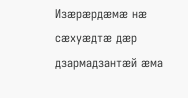Изæрæрдæмæ нæ сæхуæдтæ дæр дзармадзантæй æма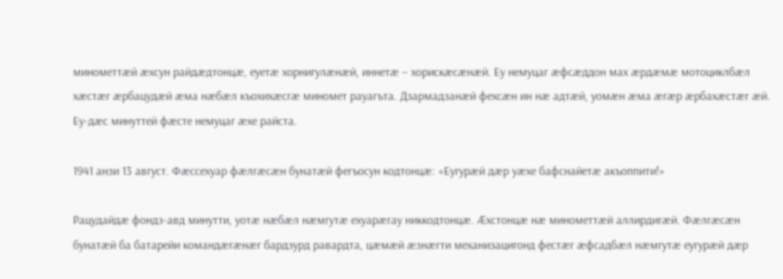минометтæй æхсун райдæдтонцæ, еуетæ хорнигулæнæй, иннетæ – хорискæсæнæй. Еу немуцаг æфсæддон мах æрдæмæ мотоциклбæл хæстæг æрбацудæй æма нæбæл къохихæсгæ миномет рауагъта. Дзармадзанæй фехсæн ин нæ адтæй, уомæн æма æгæр æрбахæстæг æй. Еу-дæс минуттей фæсте немуцаг æхе райста.

1941 анзи 13 август. Фæссехуар фæлгæсæн бунатæй фегъосун кодтонцæ: «Еугурæй дæр уæхе бафснайетæ акъоппити!»

Рацудайдæ фондз-авд минутти, уотæ нæбæл нæмгутæ ехуарæгау никкодтонцæ. Æхстонцæ нæ минометтæй аллирдигæй. Фæлгæсæн бунатæй ба батарейи командæгæнæг бардзурд равардта, цæмæй æзнæгти механизацигонд фестæг æфсадбæл нæмгутæ еугурæй дæр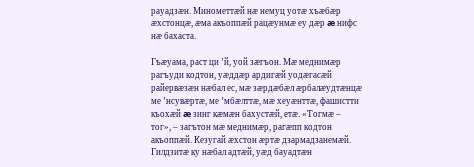рауадзæн. Минометтæй нæ немуц уотæ хъæбæр æхстонцæ, æма акъоппæй рацæунмæ еу дæр æ нифс нæ бахаста.

Гъæуама, раст ци ’й, уой зæгъон. Мæ меднимæр рагъуди кодтон, уæддæр ардигæй уодæгасæй райервæзæн нæбал ес, мæ зæрдæбæл æрбалæудтæнцæ ме ’нсувæртæ, ме ’мбæлттæ, мæ хеуæнттæ, фашистти къохæй æ зинг кæмæн бахустæй, етæ. «Тогмæ – тог», – загътон мæ меднимæр, рагæпп кодтон акъоппæй. Кезугай æхстон æртæ дзармадзанемæй. Гилдзитæ ку нæбал адтæй, уæд бауадтæн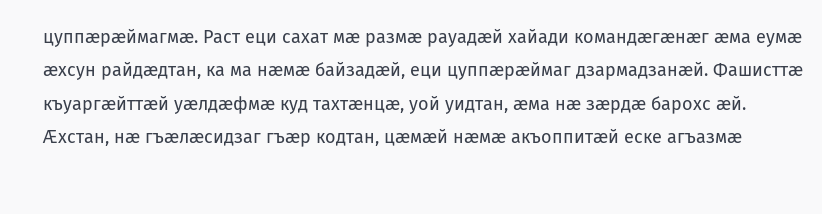цуппæрæймагмæ. Раст еци сахат мæ размæ рауадæй хайади командæгæнæг æма еумæ æхсун райдæдтан, ка ма нæмæ байзадæй, еци цуппæрæймаг дзармадзанæй. Фашисттæ къуаргæйттæй уæлдæфмæ куд тахтæнцæ, уой уидтан, æма нæ зæрдæ барохс æй. Æхстан, нæ гъæлæсидзаг гъæр кодтан, цæмæй нæмæ акъоппитæй еске агъазмæ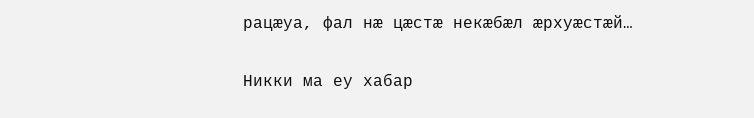рацæуа, фал нæ цæстæ некæбæл æрхуæстæй…

Никки ма еу хабар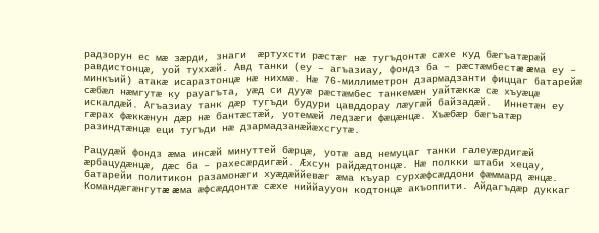радзорун ес мæ зæрди, знаги  æртухсти рæстæг нæ тугъдонтæ сæхе куд бæгъатæрæй равдистонцæ, уой туххæй. Авд танки (еу – агъазиау, фондз ба – рæстæмбестæ æма еу – минкъий) атакæ исаразтонцæ нæ нихмæ. Нæ 76-миллиметрон дзармадзанти фиццаг батарейæ сæбæл нæмгутæ ку рауагъта, уæд си дууæ рæстæмбес танкемæн уайтæккæ сæ хъуæцæ искалдæй. Агъазиау танк дæр тугъди будури цавддорау лæугæй байзадæй.  Иннетæн еу гæрах фæккæнун дæр нæ бантæстæй, уотемæй ледзæги фæцæнцæ. Хъæбæр бæгъатæр разиндтæнцæ еци тугъди нæ дзармадзанæйæхсгутæ.

Рацудæй фондз æма инсæй минуттей бæрцæ, уотæ авд немуцаг танки галеуæрдигæй æрбацудæнцæ, дæс ба – рахесæрдигæй. Æхсун райдæдтонцæ. Нæ полкки штаби хецау, батарейи политикон разамонæги хуæдæййевæг æма къуар сурхæфсæддони фæммард æнцæ. Командæгæнгутæ æма æфсæддонтæ сæхе ниййаууон кодтонцæ акъоппити. Айдагъдæр дуккаг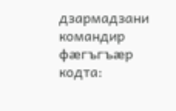дзармадзани командир фæгъгъæр кодта: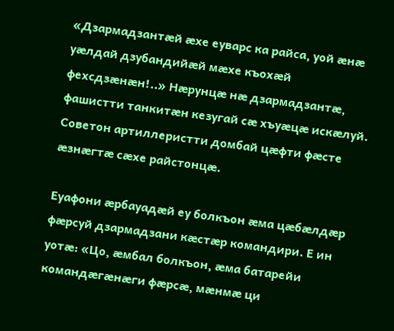«Дзармадзантæй æхе еуварс ка райса, уой æнæ уæлдай дзубандийæй мæхе къохæй фехсдзæнæн!..» Нæрунцæ нæ дзармадзантæ, фашистти танкитæн кезугай сæ хъуæцæ искæлуй. Советон артиллеристти домбай цæфти фæсте æзнæгтæ сæхе райстонцæ.

Еуафони æрбауадæй еу болкъон æма цæбæлдæр фæрсуй дзармадзани кæстæр командири. Е ин уотæ: «Цо, æмбал болкъон, æма батарейи командæгæнæги фæрсæ, мæнмæ ци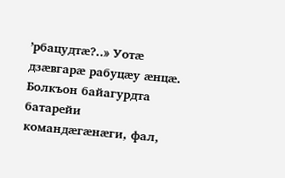’рбацудтæ?..» Уотæ дзæвгарæ рабуцæу æнцæ. Болкъон байагурдта батарейи командæгæнæги, фал,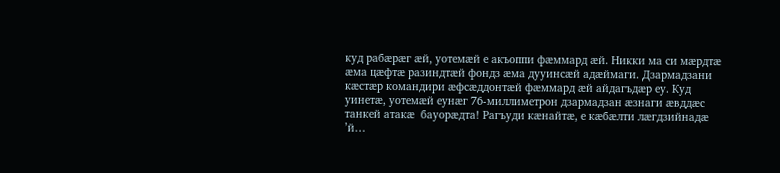куд рабæрæг æй, уотемæй е акъоппи фæммард æй. Никки ма си мæрдтæ æма цæфтæ разиндтæй фондз æма дууинсæй адæймаги. Дзармадзани кæстæр командири æфсæддонтæй фæммард æй айдагъдæр еу. Куд уинетæ, уотемæй еунæг 76-миллиметрон дзармадзан æзнаги æвддæс танкей атакæ  бауорæдта! Рагъуди кæнайтæ, е кæбæлти лæгдзийнадæ ’й…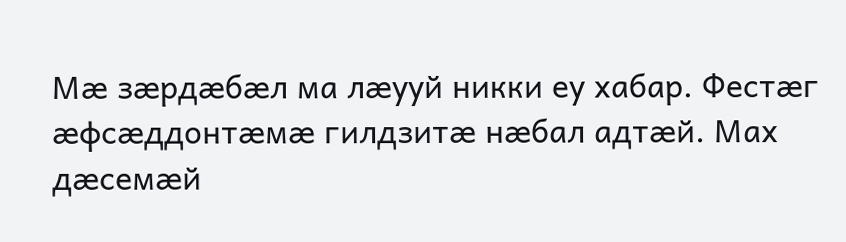Мæ зæрдæбæл ма лæууй никки еу хабар. Фестæг æфсæддонтæмæ гилдзитæ нæбал адтæй. Мах дæсемæй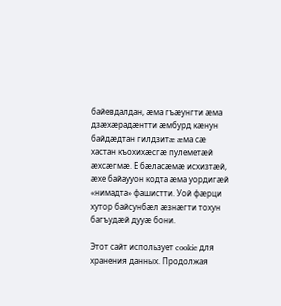байевдалдан, æма гъæунгти æма дзæхæрадæнтти æмбурд кæнун байдæдтан гилдзитæ æма сæ хастан къохихæсгæ пулеметæй æхсæгмæ. Е бæласæмæ исхизтæй, æхе байаууон кодта æма уордигæй «нимадта» фашистти. Уой фæрци хутор байсунбæл æзнæгти тохун багъудæй дууæ бони.

Этот сайт использует cookie для хранения данных. Продолжая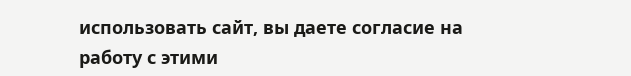использовать сайт, вы даете согласие на работу с этими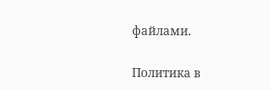файлами.

Политика в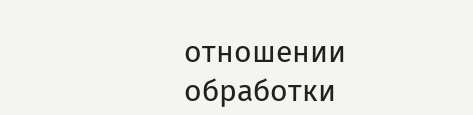отношении обработки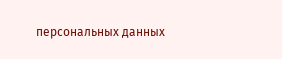персональных данных